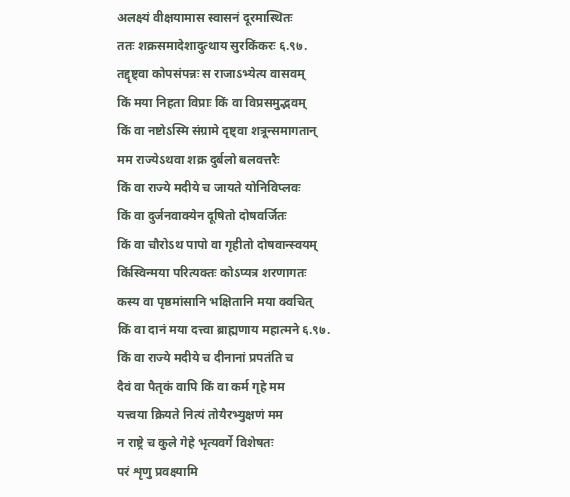अलक्ष्यं वीक्षयामास स्वासनं दूरमास्थितः
ततः शक्रसमादेशादुत्थाय सुरकिंकरः ६.९७.
तद्दृष्ट्वा कोपसंपन्नः स राजाऽभ्येत्य वासवम्
किं मया निहता विप्राः किं वा विप्रसमुद्भवम्
किं वा नष्टोऽस्मि संग्रामे दृष्ट्वा शत्रून्समागतान्
मम राज्येऽथवा शक्र दुर्बलो बलवत्तरैः
किं वा राज्ये मदीये च जायते योनिविप्लवः
किं वा दुर्जनवाक्येन दूषितो दोषवर्जितः
किं वा चौरोऽथ पापो वा गृहीतो दोषवान्स्वयम्
किंस्विन्मया परित्यक्तः कोऽप्यत्र शरणागतः
कस्य वा पृष्ठमांसानि भक्षितानि मया क्वचित्
किं वा दानं मया दत्त्वा ब्राह्मणाय महात्मने ६.९७.
किं वा राज्ये मदीये च दीनानां प्रपतंति च
दैवं वा पैतृकं वापि किं वा कर्म गृहे मम
यत्त्वया क्रियते नित्यं तोयैरभ्युक्षणं मम
न राष्ट्रे च कुले गेहे भृत्यवर्गे विशेषतः
परं शृणु प्रवक्ष्यामि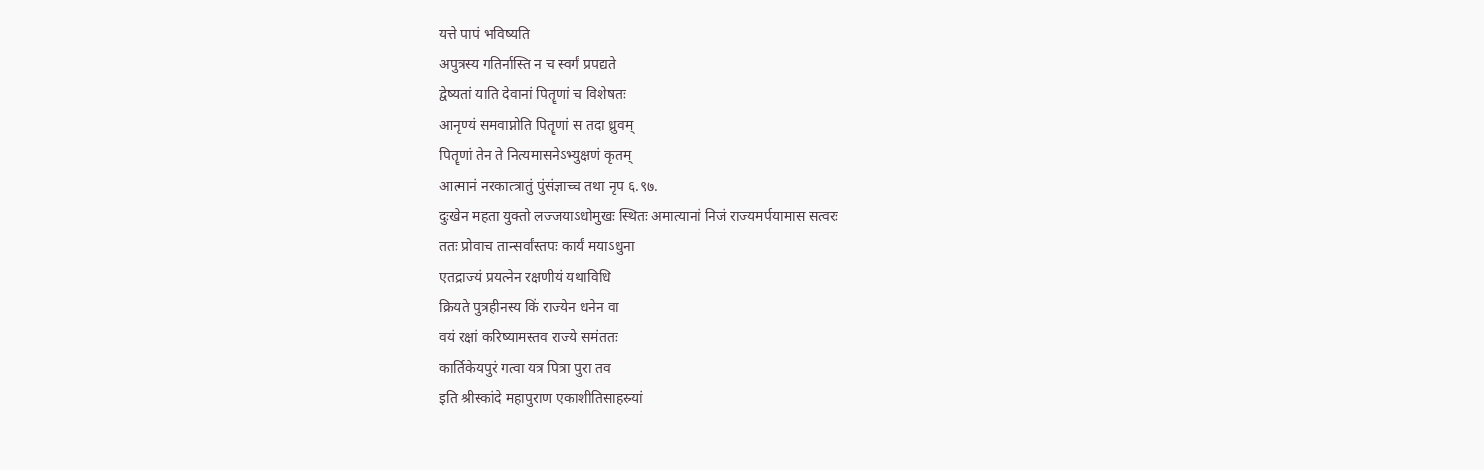यत्ते पापं भविष्यति
अपुत्रस्य गतिर्नास्ति न च स्वर्गं प्रपद्यते
द्वेष्यतां याति देवानां पितॄणां च विशेषतः
आनृण्यं समवाप्नोति पितॄणां स तदा ध्रुवम्
पितॄणां तेन ते नित्यमासनेऽभ्युक्षणं कृतम्
आत्मानं नरकात्त्रातुं पुंसंज्ञाच्च तथा नृप ६.९७.
दुःखेन महता युक्तो लज्जयाऽधोमुखः स्थितः अमात्यानां निजं राज्यमर्पयामास सत्वरः
ततः प्रोवाच तान्सर्वांस्तपः कार्यं मयाऽधुना
एतद्राज्यं प्रयत्नेन रक्षणीयं यथाविधि
क्रियते पुत्रहीनस्य किं राज्येन धनेन वा
वयं रक्षां करिष्यामस्तव राज्ये समंततः
कार्तिकेयपुरं गत्वा यत्र पित्रा पुरा तव
इति श्रीस्कांदे महापुराण एकाशीतिसाहस्र्यां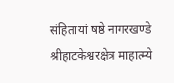संहितायां षष्ठे नागरखण्डे श्रीहाटकेश्वरक्षेत्र माहात्म्ये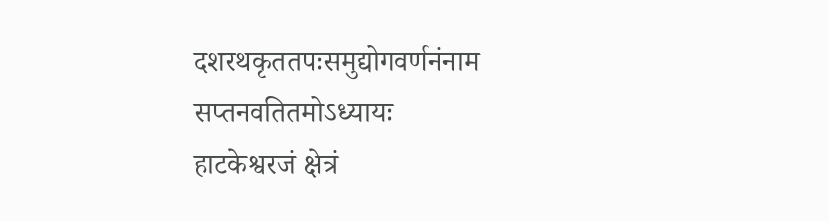दशरथकृततपःसमुद्योगवर्णनंनाम सप्तनवतितमोऽध्यायः
हाटकेश्वरजं क्षेत्रं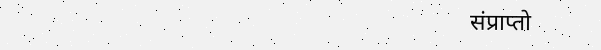संप्राप्तो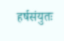हर्षसंयुतः